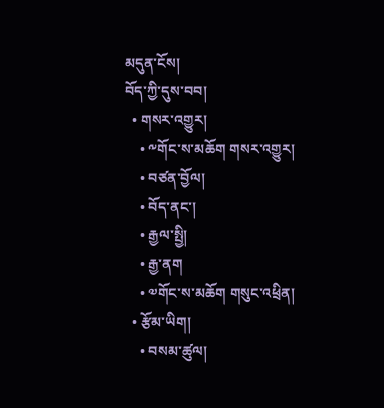མདུན་ངོས།
བོད་ཀྱི་དུས་བབ།
  • གསར་འགྱུར།
    • ༸གོང་ས་མཆོག གསར་འགྱུར།
    • བཙན་བྱོལ།
    • བོད་ནང་།
    • རྒྱལ་སྤྱི།
    • རྒྱ་ནག
    • ༧གོང་ས་མཆོག གསུང་འཕྲིན།
  • རྩོམ་ཡིག།
    • བསམ་ཚུལ།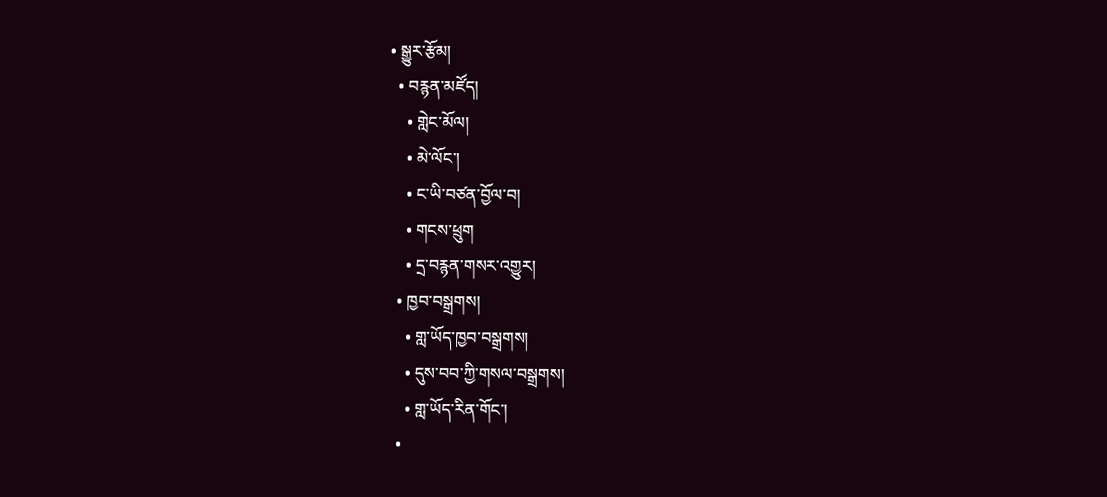• སྒྱུར་རྩོམ།
  • བརྙན་མཛོད།
    • གླེང་མོལ།
    • མེ་ལོང་།
    • ང་ཡི་བཙན་བྱོལ་བ།
    • གངས་ཕྲུག
    • དྲ་བརྙན་གསར་འགྱུར།
  • ཁྱབ་བསྒྲགས།
    • གླ་ཡོད་ཁྱབ་བསྒྲགས།
    • དུས་བབ་ཀྱི་གསལ་བསྒྲགས།
    • གླ་ཡོད་རིན་གོང་།
  •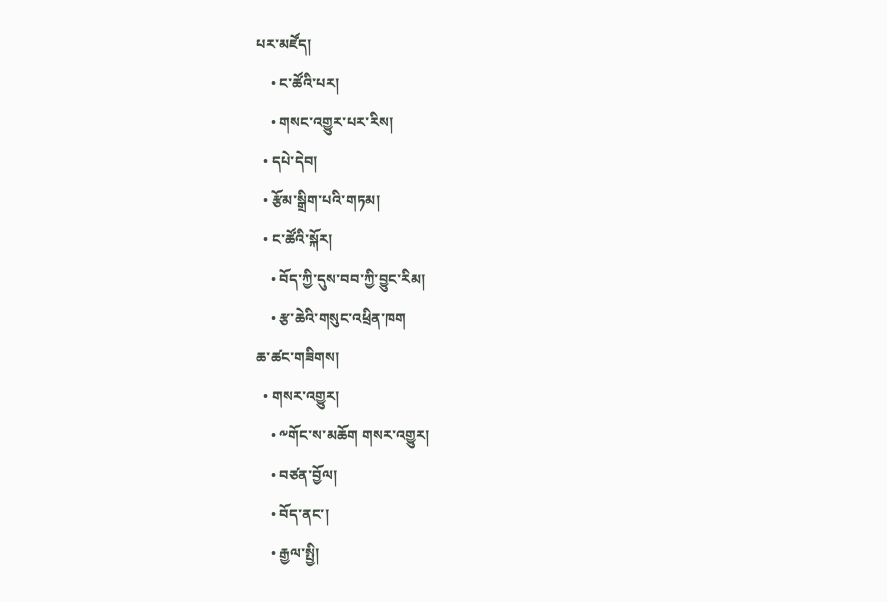པར་མཛོད།
    • ང་ཚོའི་པར།
    • གསང་འགྱུར་པར་རིས།
  • དཔེ་དེབ།
  • རྩོམ་སྒྲིག་པའི་གཏམ།
  • ང་ཚོའི་སྐོར།
    • བོད་ཀྱི་དུས་བབ་ཀྱི་བྱུང་རིམ།
    • རྩ་ཆེའི་གསུང་འཕྲིན་ཁག
ཆ་ཚང་གཟིགས།
  • གསར་འགྱུར།
    • ༸གོང་ས་མཆོག གསར་འགྱུར།
    • བཙན་བྱོལ།
    • བོད་ནང་།
    • རྒྱལ་སྤྱི།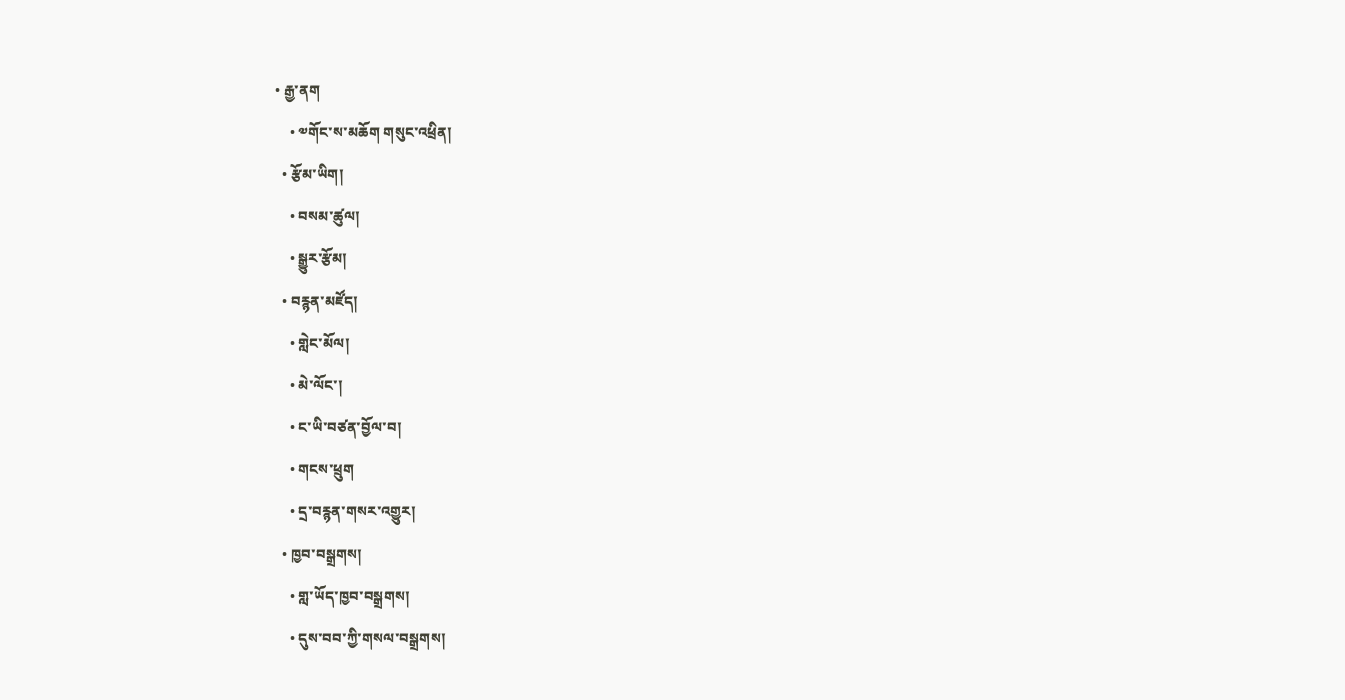• རྒྱ་ནག
    • ༧གོང་ས་མཆོག གསུང་འཕྲིན།
  • རྩོམ་ཡིག།
    • བསམ་ཚུལ།
    • སྒྱུར་རྩོམ།
  • བརྙན་མཛོད།
    • གླེང་མོལ།
    • མེ་ལོང་།
    • ང་ཡི་བཙན་བྱོལ་བ།
    • གངས་ཕྲུག
    • དྲ་བརྙན་གསར་འགྱུར།
  • ཁྱབ་བསྒྲགས།
    • གླ་ཡོད་ཁྱབ་བསྒྲགས།
    • དུས་བབ་ཀྱི་གསལ་བསྒྲགས།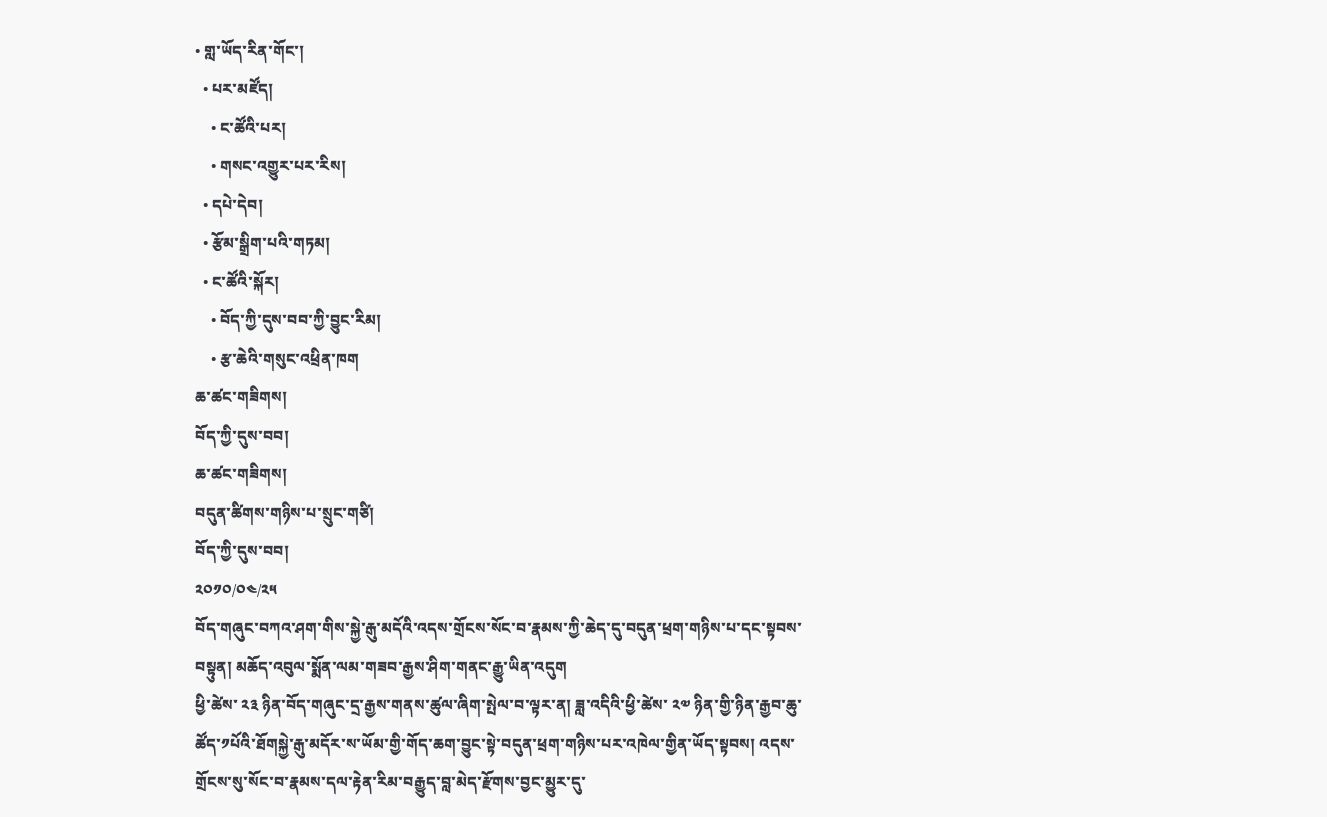• གླ་ཡོད་རིན་གོང་།
  • པར་མཛོད།
    • ང་ཚོའི་པར།
    • གསང་འགྱུར་པར་རིས།
  • དཔེ་དེབ།
  • རྩོམ་སྒྲིག་པའི་གཏམ།
  • ང་ཚོའི་སྐོར།
    • བོད་ཀྱི་དུས་བབ་ཀྱི་བྱུང་རིམ།
    • རྩ་ཆེའི་གསུང་འཕྲིན་ཁག
ཆ་ཚང་གཟིགས།
བོད་ཀྱི་དུས་བབ།
ཆ་ཚང་གཟིགས།
བདུན་ཚིགས་གཉིས་པ་སྲུང་གཙི།
བོད་ཀྱི་དུས་བབ།
༢༠༡༠/༠༤/༢༥
བོད་གཞུང་བཀའ་ཤག་གིས་སྐྱེ་རྒུ་མདོའི་འདས་གྲོངས་སོང་བ་རྣམས་ཀྱི་ཆེད་དུ་བདུན་ཕྲག་གཉིས་པ་དང་སྟབས་བསྟུན། མཆོད་འབུལ་སྨོན་ལམ་གཟབ་རྒྱས་ཤིག་གནང་རྒྱུ་ཡིན་འདུག
ཕྱི་ཚེས་ ༢༣ ཉིན་བོད་གཞུང་དྲ་རྒྱས་གནས་ཚུལ་ཞིག་སྤེལ་བ་ལྟར་ན། ཟླ་འདིའི་ཕྱི་ཚེས་ ༢༧ ཉིན་གྱི་ཉིན་རྒྱབ་ཆུ་ཚོད་༡པོའི་ཐོགསྐྱེ་རྒུ་མདོར་ས་ཡོམ་གྱི་གོད་ཆག་བྱུང་སྟེ་བདུན་ཕྲག་གཉིས་པར་འཁེལ་གྱིན་ཡོད་སྟབས། འདས་གྲོངས་སུ་སོང་བ་རྣམས་དལ་རྟེན་རིམ་བརྒྱུད་བླ་མེད་རྫོགས་བྱང་མྱུར་དུ་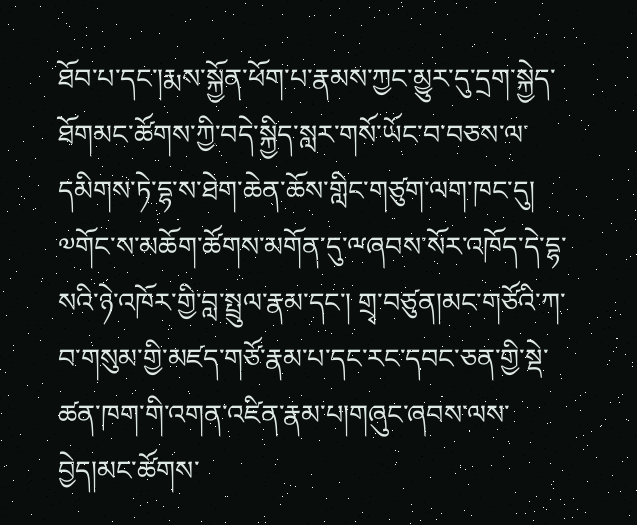ཐོབ་པ་དང་།རྨས་སྐྱོན་ཕོག་པ་རྣམས་ཀྱང་མྱུར་དུ་དྲག་སྐྱེད་ཐོགམང་ཚོགས་ཀྱི་བདེ་སྐྱིད་སླར་གསོ་ཡོང་བ་བཅས་ལ་དམིགས་ཏེ་དྷ་ས་ཐེག་ཆེན་ཆོས་གླིང་གཙུག་ལག་ཁང་དུ། ༧གོང་ས་མཆོག་ཚོགས་མགོན་དུ་ྋཞབས་སོར་འཁོད་དེ་དྷ་སའི་ཉེ་འཁོར་གྱི་བླ་སྤྲུལ་རྣམ་དང་། གྲྭ་བཙུན།མང་གཙོའི་ཀ་བ་གསུམ་གྱི་མཛད་གཙོ་རྣམ་པ་དང་རང་དབང་ཅན་གྱི་སྡེ་ཚན་ཁག་གི་འགན་འཛིན་རྣམ་པ།གཞུང་ཞབས་ལས་བྱེད།མང་ཚོགས་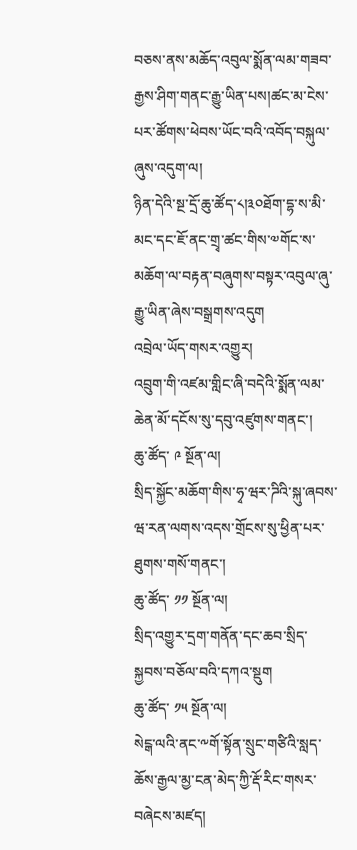བཅས་ནས་མཆོད་འབུལ་སྨོན་ལམ་གཟབ་རྒྱས་ཤིག་གནང་རྒྱུ་ཡིན་པས།ཚང་མ་ངེས་པར་ཚོགས་ཕེབས་ཡོང་བའི་འབོད་བསྐུལ་ཞུས་འདུག་ལ།
ཉིན་དེའི་སྔ་དྲོ་ཆུ་ཚོད་༨།༣༠ཐོག་དྷ་ས་མི་མང་དང་ཇོ་ནང་གྲྭ་ཚང་གིས་༧གོང་ས་མཆོག་ལ་བརྟན་བཞུགས་བསྟར་འབུལ་ཞུ་རྒྱུ་ཡིན་ཞེས་བསྒྲགས་འདུག
འབྲེལ་ཡོད་གསར་འགྱུར།
འབྲུག་གི་འཛམ་གླིང་ཞི་བདེའི་སྨོན་ལམ་ཆེན་མོ་དངོས་སུ་དབུ་འཛུགས་གནང་།
ཆུ་ཚོད་ ༩ སྔོན་ལ།
སྲིད་སྐྱོང་མཆོག་གིས་ཧྭ་ཝར་ཌིའི་སྐུ་ཞབས་ཝ་རན་ལགས་འདས་གྲོངས་སུ་ཕྱིན་པར་ཐུགས་གསོ་གནང་།
ཆུ་ཚོད་ ༡༡ སྔོན་ལ།
སྲིད་འགྱུར་དྲག་གནོན་དང་ཆབ་སྲིད་སྐྱབས་བཅོལ་བའི་དཀའ་སྡུག
ཆུ་ཚོད་ ༡༥ སྔོན་ལ།
སེངྒ་ལའི་ནང་༸གོ་སྟོན་སྲུང་གཙིའི་སླད་ཆོས་རྒྱལ་མྱ་ངན་མེད་ཀྱི་རྡོ་རིང་གསར་བཞེངས་མཛད།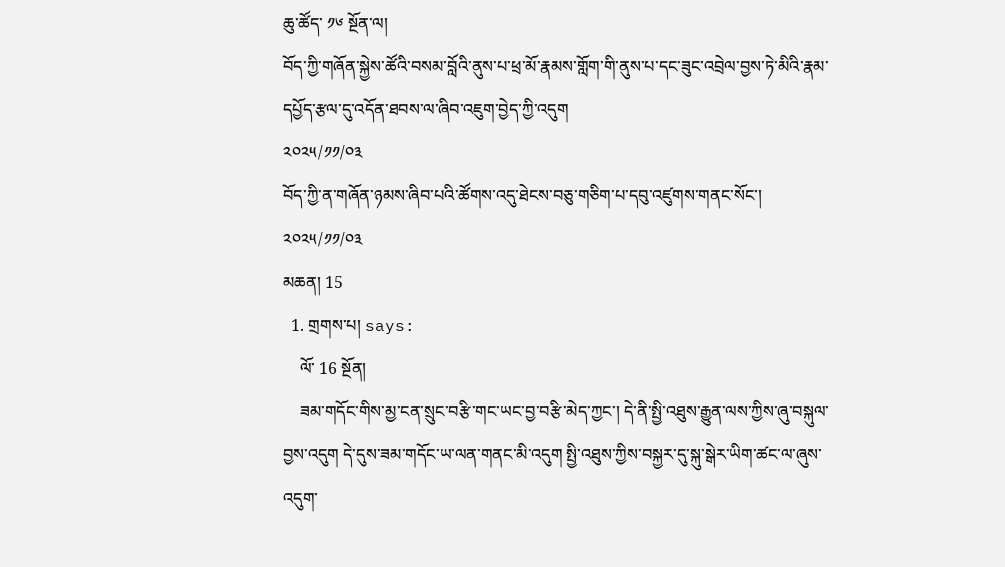ཆུ་ཚོད་ ༡༦ སྔོན་ལ།
བོད་ཀྱི་གཞོན་སྐྱེས་ཚོའི་བསམ་བློའི་ནུས་པ་ཕྲ་མོ་རྣམས་གློག་གི་ནུས་པ་དང་ཟུང་འབྲེལ་བྱས་ཏེ་མིའི་རྣམ་དཔྱོད་རྩལ་དུ་འདོན་ཐབས་ལ་ཞིབ་འཇུག་བྱེད་ཀྱི་འདུག
༢༠༢༥/༡༡/༠༣
བོད་ཀྱི་ན་གཞོན་ཉམས་ཞིབ་པའི་ཚོགས་འདུ་ཐེངས་བཅུ་གཅིག་པ་དབུ་འཛུགས་གནང་སོང་།
༢༠༢༥/༡༡/༠༣
མཆན། 15
  1. གྲགས་པ། says:
    ལོ་ 16 སྔོན།
    ཟམ་གདོང་གིས་མྱ་ངན་སྲུང་བརྩི་གང་ཡང་བྱ་བརྩི་མེད་ཀྱང་། དེ་ནི་སྤྱི་འཐུས་རྒྱུན་ལས་ཀྱིས་ཞུ་བསྐུལ་བྱས་འདུག དེ་དུས་ཟམ་གདོང་ཡ་ལན་གནང་མི་འདུག སྤྱི་འཐུས་ཀྱིས་བསྐྱར་དུ་སྐུ་སྒེར་ཡིག་ཚང་ལ་ཞུས་འདུག་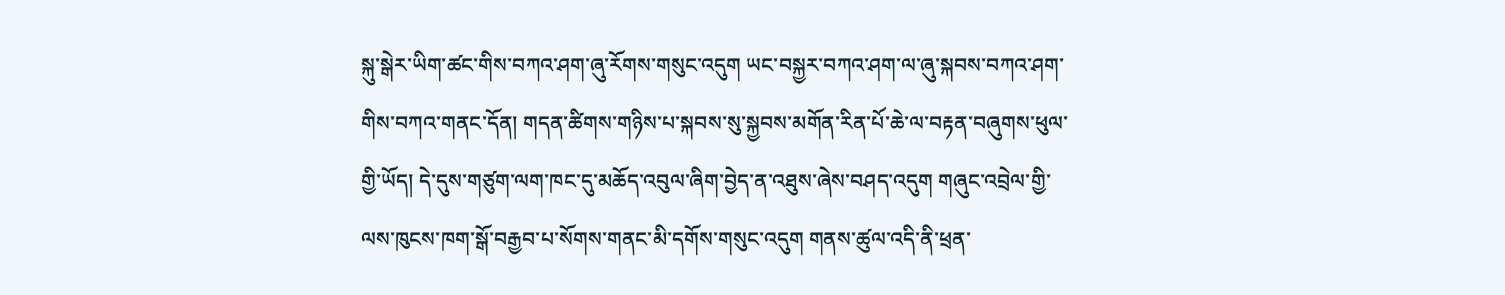སྐུ་སྒེར་ཡིག་ཚང་གིས་བཀའ་ཤག་ཞུ་རོགས་གསུང་འདུག ཡང་བསྐྱར་བཀའ་ཤག་ལ་ཞུ་སྐབས་བཀའ་ཤག་གིས་བཀའ་གནང་དོན། གདན་ཚིགས་གཉིས་པ་སྐབས་སུ་སྐྱབས་མགོན་རིན་པོ་ཆེ་ལ་བརྟན་བཞུགས་ཕུལ་གྱི་ཡོད། དེ་དུས་གཙུག་ལག་ཁང་དུ་མཆོད་འབུལ་ཞིག་བྱེད་ན་འཐུས་ཞེས་བཤད་འདུག གཞུང་འབྲེལ་གྱི་ལས་ཁུངས་ཁག་སྒོ་བརྒྱབ་པ་སོགས་གནང་མི་དགོས་གསུང་འདུག གནས་ཚུལ་འདི་ནི་ཕྲན་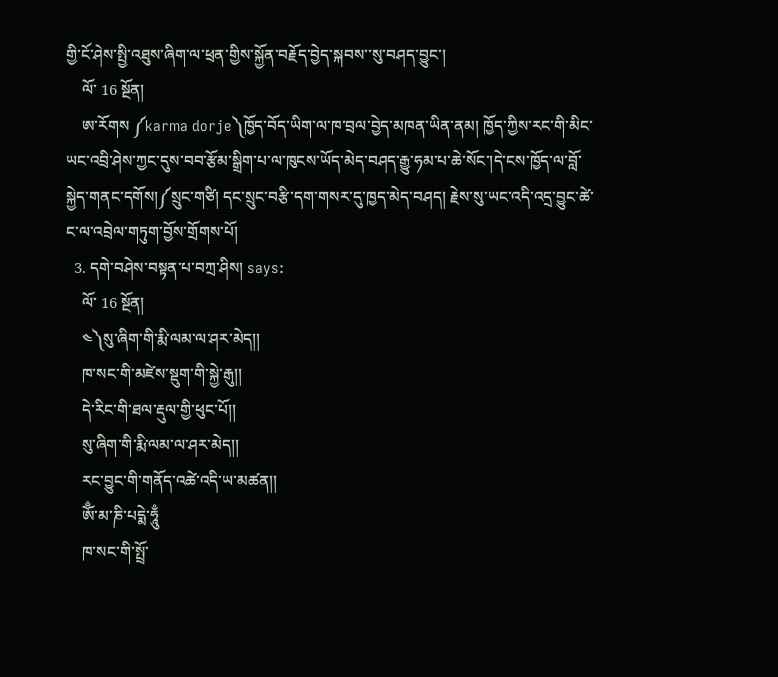གྱི་ངོ་ཤེས་སྤྱི་འཐུས་ཞིག་ལ་ཕྲན་གྱིས་སྐྱོན་བརྗོད་བྱེད་སྐབས་་སུ་བཤད་བྱུང་།
    ལོ་ 16 སྔོན།
    ཨ་རོགས ༼karma dorje༽ཁྱོད་བོད་ཡིག་ལ་ཁ་བྲལ་བྱེད་མཁན་ཡིན་ནམ། ཁྱོད་ཀྱིས་རང་གི་མིང་ཡང་འབྲི་ཤེས་ཀྱང་དུས་བབ་རྩོམ་སྒྲིག་པ་ལ་ཁུངས་ཡོད་མེད་བཤད་རྒྱུ་ཧམ་པ་ཆེ་སོང་།དེ་ངས་ཁྱོད་ལ་བློ་སྐྱེད་གནང་དགོས།༼སྲུང་གཙི། དང་སྲུང་བརྩི་དག་གསར་དུ་ཁྱད་མེད་བཤད། རྗེས་སུ་ཡང་འདི་འདྲ་བྱུང་ཚེ་ང་ལ་འབྲེལ་གཏུག་བྱོས་གྲོགས་པོ།
  3. དགེ་བཤེས་བསྟན་པ་བཀྲ་ཤིས། says:
    ལོ་ 16 སྔོན།
    ༤༽སུ་ཞིག་གི་རྨི་ལམ་ལ་ཤར་མེད།།
    ཁ་སང་གི་མཛེས་སྡུག་གི་སྐྱེ་རྒུ།།
    དེ་རིང་གི་ཐལ་རྡུལ་གྱི་ཕུང་པོ།།
    སུ་ཞིག་གི་རྨི་ལམ་ལ་ཤར་མེད།།
    རང་བྱུང་གི་གནོད་འཚེ་འདི་ཡ་མཚན།།
    ཨོྃ་མ་ཎི་པདྨེ་ཧཱུྃ
    ཁ་སང་གི་སྤྲོ་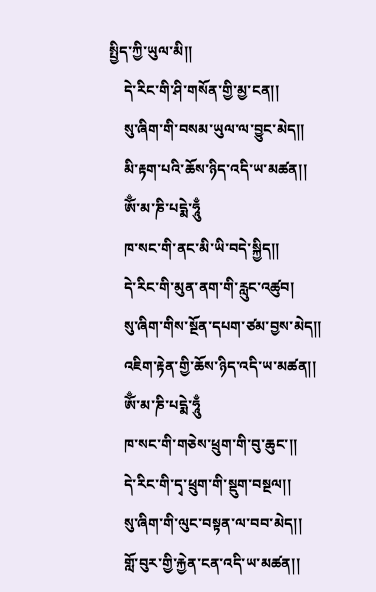སྤྱིད་ཀྱི་ཡུལ་མི།།
    དེ་རིང་གི་ཤི་གསོན་གྱི་མྱ་ངན།།
    སུ་ཞིག་གི་བསམ་ཡུལ་ལ་བྱུང་མེད།།
    མི་རྟག་པའི་ཆོས་ཉིད་འདི་ཡ་མཚན།།
    ཨོྃ་མ་ཎི་པདྨེ་ཧཱུྃ
    ཁ་སང་གི་ནང་མི་ཡི་བདེ་སྐྱིད།།
    དེ་རིང་གི་མུན་ནག་གི་རླུང་འཚུབ།
    སུ་ཞིག་གིས་སྔོན་དཔག་ཙམ་བྱས་མེད།།
    འཇིག་རྟེན་གྱི་ཆོས་ཉིད་འདི་ཡ་མཚན།།
    ཨོྃ་མ་ཎི་པདྨེ་ཧཱུྃ
    ཁ་སང་གི་གཅེས་ཕྲུག་གི་བུ་ཆུང་།།
    དེ་རིང་གི་དྭ་ཕྲུག་གི་སྡུག་བསྔལ།།
    སུ་ཞིག་གི་ལུང་བསྟན་ལ་བབ་མེད།།
    གློ་བུར་གྱི་རྐྱེན་ངན་འདི་ཡ་མཚན།།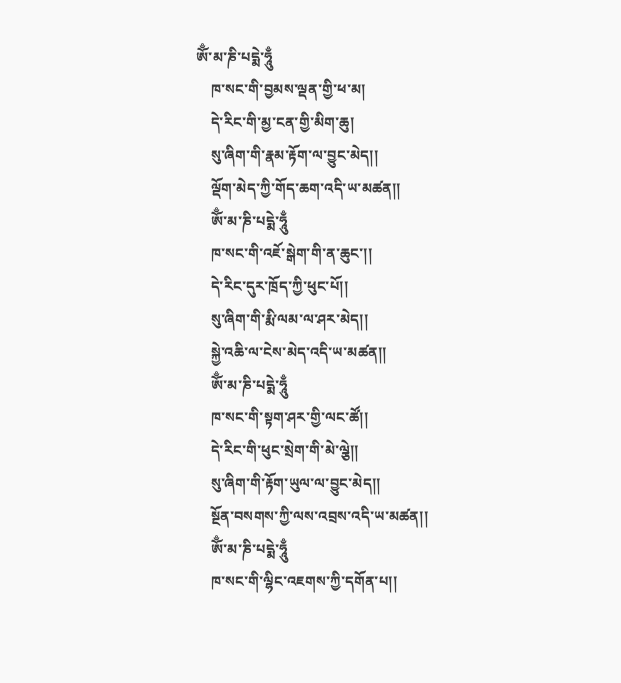ཨོྃ་མ་ཎི་པདྨེ་ཧཱུྃ
    ཁ་སང་གི་བྱམས་ལྡན་གྱི་ཕ་མ།
    དེ་རིང་གི་མྱ་ངན་གྱི་མིག་ཆུ།
    སུ་ཞིག་གི་རྣམ་རྟོག་ལ་བྱུང་མེད།།
    ལྡོག་མེད་ཀྱི་གོད་ཆག་འདི་ཡ་མཚན།།
    ཨོྃ་མ་ཎི་པདྨེ་ཧཱུྃ
    ཁ་སང་གི་འཇོ་སྒེག་གི་ན་ཆུང་།།
    དེ་རིང་དུར་ཁྲོད་ཀྱི་ཕུང་པོ།།
    སུ་ཞིག་གི་རྨི་ལམ་ལ་ཤར་མེད།།
    སྐྱེ་འཆི་ལ་ངེས་མེད་འདི་ཡ་མཚན།།
    ཨོྃ་མ་ཎི་པདྨེ་ཧཱུྃ
    ཁ་སང་གི་སྟག་ཤར་གྱི་ལང་ཚོ།།
    དེ་རིང་གི་ཕུང་སྲེག་གི་མེ་ལྕེ།།
    སུ་ཞིག་གི་རྟོག་ཡུལ་ལ་བྱུང་མེད།།
    སྔོན་བསགས་ཀྱི་ལས་འབྲས་འདི་ཡ་མཚན།།
    ཨོྃ་མ་ཎི་པདྨེ་ཧཱུྃ
    ཁ་སང་གི་ལྷིང་འཇགས་ཀྱི་དགོན་པ།།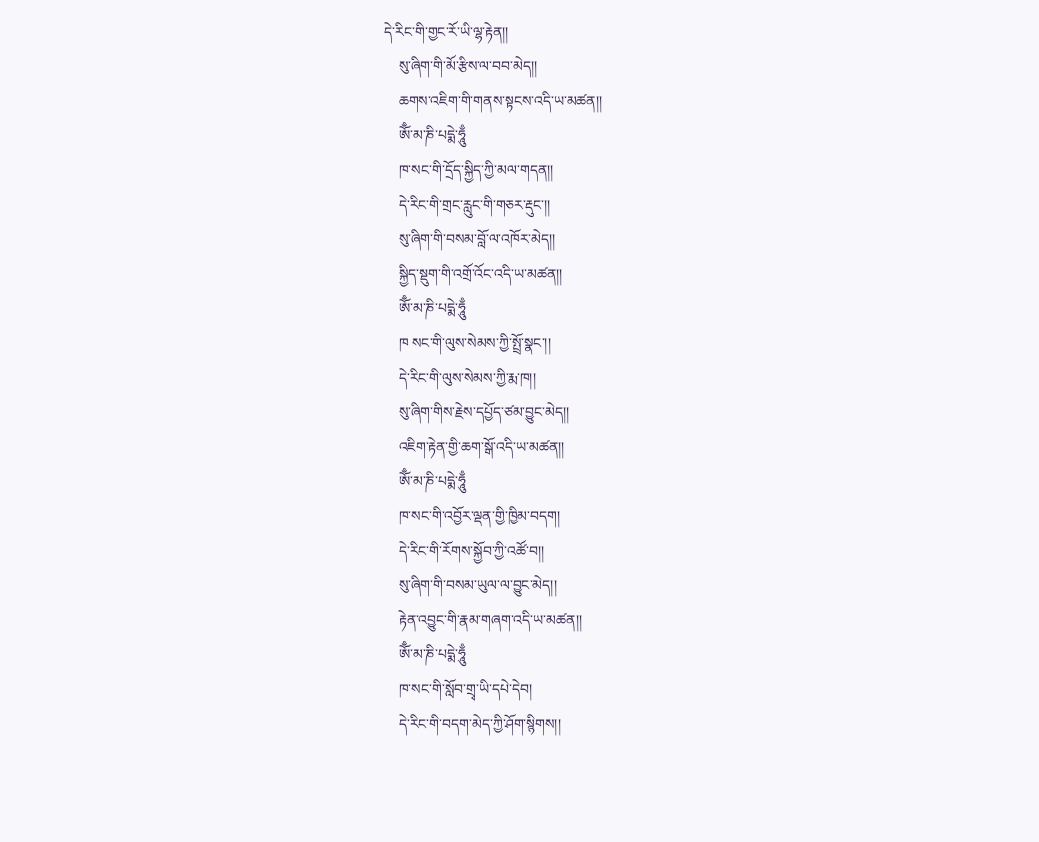དེ་རིང་གི་གྱང་རོ་ཡི་ལྷ་རྟེན།།
    སུ་ཞིག་གི་མོ་རྩིས་ལ་བབ་མེད།།
    ཆགས་འཇིག་གི་གནས་སྟངས་འདི་ཡ་མཚན།།
    ཨོྃ་མ་ཎི་པདྨེ་ཧཱུྃ
    ཁ་སང་གི་དྲོད་སྐྱིད་ཀྱི་མལ་གདན།།
    དེ་རིང་གི་གྲང་རླུང་གི་གཅར་རྡུང་།།
    སུ་ཞིག་གི་བསམ་བློ་ལ་འཁོར་མེད།།
    སྐྱིད་སྡུག་གི་འགྲོ་འོང་འདི་ཡ་མཚན།།
    ཨོྃ་མ་ཎི་པདྨེ་ཧཱུྃ
    ཁ སང་གི་ལུས་སེམས་ཀྱི་སྤྲོ་སྣང་།།
    དེ་རིང་གི་ལུས་སེམས་ཀྱི་རྨ་ཁ།།
    སུ་ཞིག་གིས་རྗེས་དཔྱོད་ཙམ་བྱུང་མེད།།
    འཇིག་རྟེན་གྱི་ཆག་སྒོ་འདི་ཡ་མཚན།།
    ཨོྃ་མ་ཎི་པདྨེ་ཧཱུྃ
    ཁ་སང་གི་འབྱོར་ལྡན་གྱི་ཁྱིམ་བདག།
    དེ་རིང་གི་རོགས་སྐྱོབ་ཀྱི་འཚོ་བ།།
    སུ་ཞིག་གི་བསམ་ཡུལ་ལ་བྱུང་མེད།།
    རྟེན་འབྱུང་གི་རྣམ་གཞག་འདི་ཡ་མཚན།།
    ཨོྃ་མ་ཎི་པདྨེ་ཧཱུྃ
    ཁ་སང་གི་སློབ་གྲྭ་ཡི་དཔེ་དེབ།
    དེ་རིང་གི་བདག་མེད་ཀྱི་ཤོག་སྙིགས།།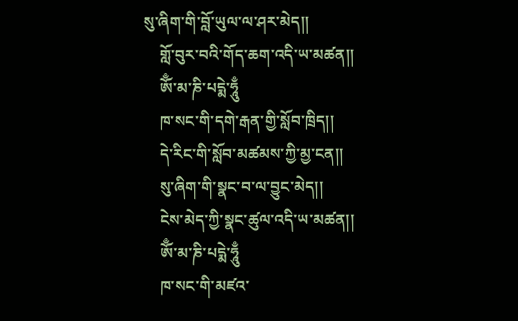སུ་ཞིག་གི་བློ་ཡུལ་ལ་ཤར་མེད།།
    གློ་བུར་བའི་གོད་ཆག་འདི་ཡ་མཚན།།
    ཨོྃ་མ་ཎི་པདྨེ་ཧཱུྃ
    ཁ་སང་གི་དགེ་རྒན་གྱི་སློབ་ཁྲིད།།
    དེ་རིང་གི་སློབ་མཚམས་ཀྱི་མྱ་ངན།།
    སུ་ཞིག་གི་སྣང་བ་ལ་བྱུང་མེད།།
    ངེས་མེད་ཀྱི་སྣང་ཚུལ་འདི་ཡ་མཚན།།
    ཨོྃ་མ་ཎི་པདྨེ་ཧཱུྃ
    ཁ་སང་གི་མཛའ་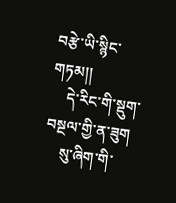བརྩེ་ཡི་སྙིང་གཏམ།།
    དེ་རིང་གི་སྡུག་བསྔལ་གྱི་ན་ཟུག
    སུ་ཞིག་གི་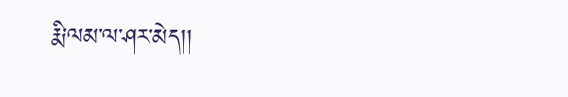རྨི་ལམ་ལ་ཤར་མེད།།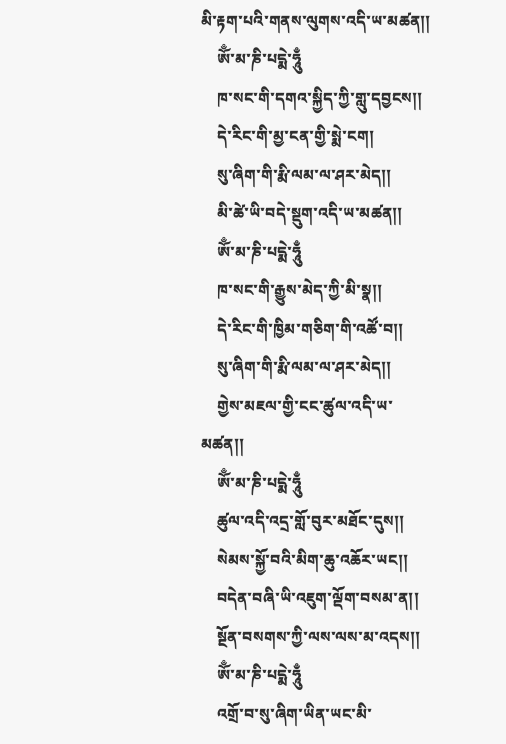མི་རྟག་པའི་གནས་ལུགས་འདི་ཡ་མཚན།།
    ཨོྃ་མ་ཎི་པདྨེ་ཧཱུྃ
    ཁ་སང་གི་དགའ་སྐྱིད་ཀྱི་གླུ་དབྱངས།།
    དེ་རིང་གི་མྱ་ངན་གྱི་སྨེ་ངག།
    སུ་ཞིག་གི་རྨི་ལམ་ལ་ཤར་མེད།།
    མི་ཚེ་ཡི་བདེ་སྡུག་འདི་ཡ་མཚན།།
    ཨོྃ་མ་ཎི་པདྨེ་ཧཱུྃ
    ཁ་སང་གི་རྒྱུས་མེད་ཀྱི་མི་སྣ།།
    དེ་རིང་གི་ཁྱིམ་གཅིག་གི་འཚོ་བ།།
    སུ་ཞིག་གི་རྨི་ལམ་ལ་ཤར་མེད།།
    གྱེས་མཇལ་གྱི་ངང་ཚུལ་འདི་ཡ་མཚན།།
    ཨོྃ་མ་ཎི་པདྨེ་ཧཱུྃ
    ཚུལ་འདི་འདྲ་གློ་བུར་མཐོང་དུས།།
    སེམས་སྐྱོ་བའི་མིག་ཆུ་འཆོར་ཡང།།
    བདེན་བཞི་ཡི་འཇུག་ལྡོག་བསམ་ན།།
    སྔོན་བསགས་ཀྱི་ལས་ལས་མ་འདས།།
    ཨོྃ་མ་ཎི་པདྨེ་ཧཱུྃ
    འགྲོ་བ་སུ་ཞིག་ཡིན་ཡང་མི་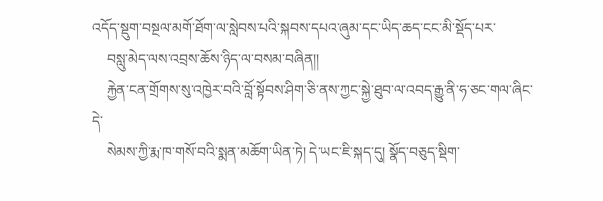འདོད་སྡུག་བསྔལ་མགོ་ཐོག་ལ་སླེབས་པའི་སྐབས་དཔའ་ཞུམ་དང་ཡིད་ཆད་ངང་མི་སྡོད་པར་
    བསླུ་མེད་ལས་འབྲས་ཆོས་ཉིད་ལ་བསམ་བཞིན།།
    རྐྱེན་ངན་གྲོགས་སུ་འཁྱེར་བའི་བློ་སྟོབས་ཤིག་ཅི་ནས་ཀྱང་སྐྱེ་ཐུབ་ལ་འབད་རྒྱུ་ནི་ཧ་ཅང་གལ་ཞིང་དེ་
    སེམས་ཀྱི་རྨ་ཁ་གསོ་བའི་སྨན་མཆོག་ཡིན་ཏེ། དེ་ཡང་ཇི་སྐད་དུ། སྣོད་བཅུད་སྡིག་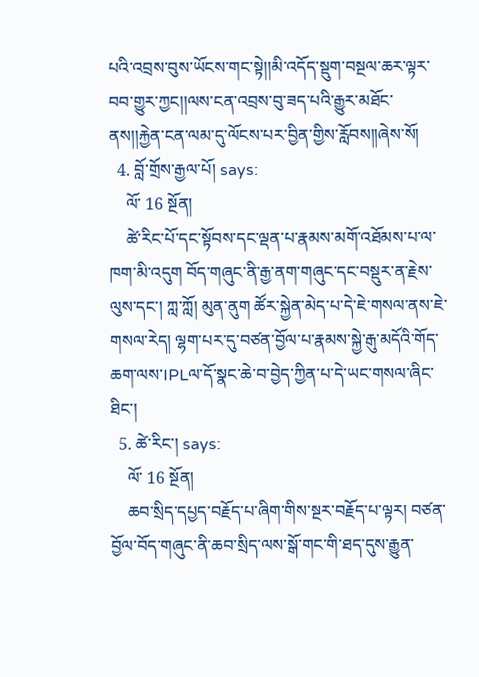པའི་འབྲས་བུས་ཡོངས་གང་སྟེ།།མི་འདོད་སྡུག་བསྔལ་ཆར་ལྟར་བབ་གྱུར་ཀྱང།།ལས་ངན་འབྲས་བུ་ཟད་པའི་རྒྱུར་མཐོང་ནས།།རྐྱེན་ངན་ལམ་དུ་ལོངས་པར་བྱིན་གྱིས་རློབས།།ཞེས་སོ།
  4. བློ་གྲོས་རྒྱལ་པོ། says:
    ལོ་ 16 སྔོན།
    ཚེ་རིང་པོ་དང་སྟོབས་དང་ལྡན་པ་རྣམས་མགོ་འཐོམས་པ་ལ་ཁག་མི་འདུག བོད་གཞུང་ནི་རྒྱ་ནག་གཞུང་དང་བསྡུར་ན་རྗེས་ལུས་དང་། ཀླ་ཀློ། མུན་ནུག ཚོར་སྐྱེན་མེད་པ་དེ་ཇེ་གསལ་ནས་ཇེ་གསལ་རེད། ལྷག་པར་དུ་བཙན་བྱོལ་པ་རྣམས་སྐྱེ་རྒུ་མདོའི་གོད་ཆག་ལས་IPLལ་དོ་སྣང་ཆེ་བ་བྱེད་ཀྱིན་པ་དེ་ཡང་གསལ་ཞིང་ཐིང་།
  5. ཚེ་རིང་། says:
    ལོ་ 16 སྔོན།
    ཆབ་སྲིད་དཔྱད་བརྗོད་པ་ཞིག་གིས་སྔར་བརྗོད་པ་ལྟར། བཙན་བྱོལ་བོད་གཞུང་ནི་ཆབ་སྲིད་ལས་སྒོ་གང་གི་ཐད་དུས་རྒྱུན་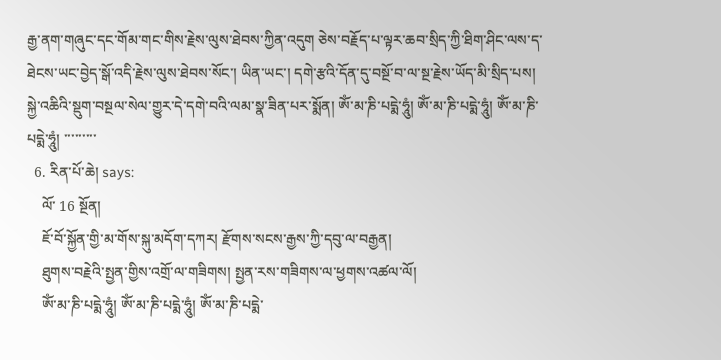རྒྱ་ནག་གཞུང་དང་གོམ་གང་གིས་རྗེས་ལུས་ཐེབས་ཀྱིན་འདུག ཅེས་བརྗོད་པ་ལྟར་ཆབ་སྲིད་ཀྱི་ཐིག་ཤིང་ལས་ད་ཐེངས་ཡང་བྱེད་སྒོ་འདི་རྗེས་ལུས་ཐེབས་སོང་། ཡིན་ཡང་། དགེ་རྩའི་དོན་དུ་བསྔོ་བ་ལ་སྔ་རྗེས་ཡོད་མི་སྲིད་པས། སྐྱེ་འཆིའི་སྡུག་བསྔལ་སེལ་གྱུར་དེ་དགེ་བའི་ལམ་སྣ་ཟིན་པར་སྨོན། ཨོཾ་མ་ཎི་པདྨེ་ཧཱུཾ། ཨོཾ་མ་ཎི་པདྨེ་ཧཱུཾ། ཨོཾ་མ་ཎི་པདྨེ་ཧཱུཾ། ་་་་་་་་་
  6. རིན་པོ་ཆེ། says:
    ལོ་ 16 སྔོན།
    ཇོ་བོ་སྐྱོན་གྱི་མ་གོས་སྐུ་མདོག་དཀར། རྫོགས་སངས་རྒྱས་ཀྱི་དབུ་ལ་བརྒྱན།
    ཐུགས་བརྗེའི་སྤྱན་གྱིས་འགྲོ་ལ་གཟིགས། སྤྱན་རས་གཟིགས་ལ་ཕྱགས་འཚལ་ལོ།
    ཨོཾ་མ་ཎི་པདྨེ་ཧཱུཾ། ཨོཾ་མ་ཎི་པདྨེ་ཧཱུཾ། ཨོཾ་མ་ཎི་པདྨེ་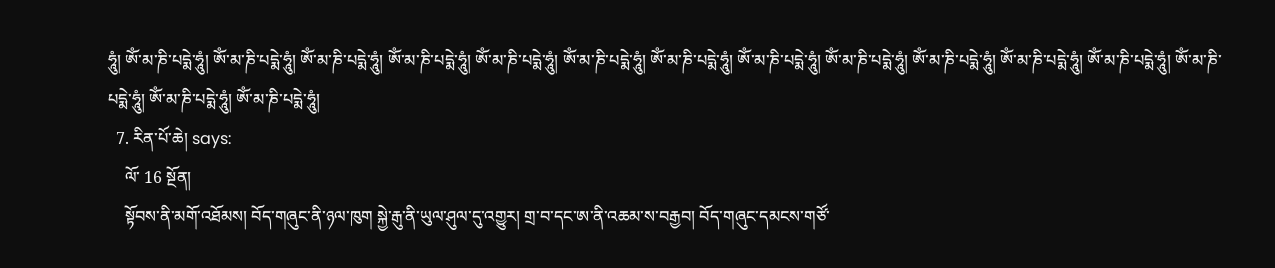ཧཱུཾ། ཨོཾ་མ་ཎི་པདྨེ་ཧཱུཾ། ཨོཾ་མ་ཎི་པདྨེ་ཧཱུཾ། ཨོཾ་མ་ཎི་པདྨེ་ཧཱུཾ། ཨོཾ་མ་ཎི་པདྨེ་ཧཱུཾ། ཨོཾ་མ་ཎི་པདྨེ་ཧཱུཾ། ཨོཾ་མ་ཎི་པདྨེ་ཧཱུཾ། ཨོཾ་མ་ཎི་པདྨེ་ཧཱུཾ། ཨོཾ་མ་ཎི་པདྨེ་ཧཱུཾ། ཨོཾ་མ་ཎི་པདྨེ་ཧཱུཾ། ཨོཾ་མ་ཎི་པདྨེ་ཧཱུཾ། ཨོཾ་མ་ཎི་པདྨེ་ཧཱུཾ། ཨོཾ་མ་ཎི་པདྨེ་ཧཱུཾ། ཨོཾ་མ་ཎི་པདྨེ་ཧཱུཾ། ཨོཾ་མ་ཎི་པདྨེ་ཧཱུཾ། ཨོཾ་མ་ཎི་པདྨེ་ཧཱུཾ།
  7. རིན་པོ་ཆེ། says:
    ལོ་ 16 སྔོན།
    སྟོབས་ནི་མགོ་འཐོམས། བོད་གཞུང་ནི་ཉལ་ཁུག སྐྱེ་རྒུ་ནི་ཡུལ་ཤུལ་དུ་འགྱུར། གྲ་བ་དང་ཨ་ནི་འཆམ་ས་བརྒྱབ། བོད་གཞུང་དམངས་གཙོ་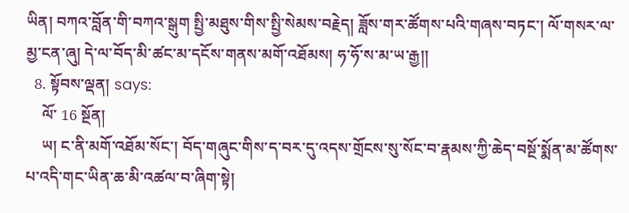ཡིན། བཀའ་བློན་གི་བཀའ་སྒུག སྤྱི་མཐུས་གིས་སྤྱི་སེམས་བརྗེད། ཟློས་གར་ཚོགས་པའི་གཞས་བཏང་། ལོ་གསར་ལ་མྱ་ངན་ཞུ། དེ་ལ་བོད་མི་ཚང་མ་དངོས་གནས་མགོ་འཐོམས། ཧ་ཧོ་ས་མ་ཡ་རྒྱ།།
  8. སྟོབས་ལྡན། says:
    ལོ་ 16 སྔོན།
    ཡ། ང་ནི་མགོ་འཐོམ་སོང་། བོད་གཞུང་གིས་ད་བར་དུ་འདས་གྲོངས་སུ་སོང་བ་རྣམས་ཀྱི་ཆེད་བསྔོ་སྨོན་མ་ཚོགས་པ་འདི་གང་ཡིན་ཆ་མི་འཚལ་བ་ཞིག་སྟེ།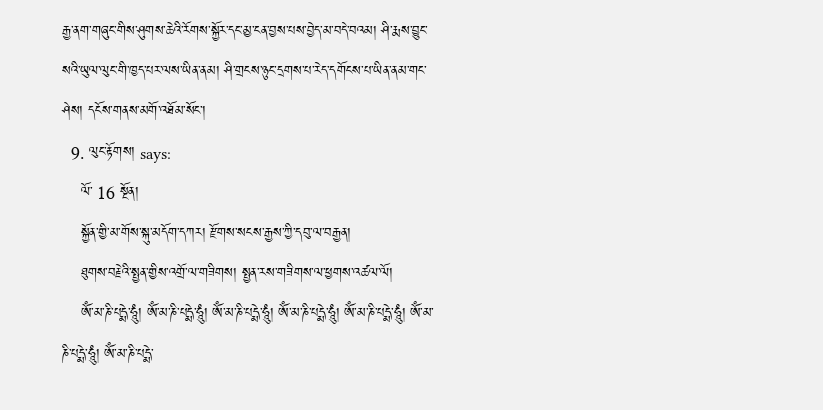རྒྱ་ནག་གཞུང་གིས་ཤུགས་ཆེའི་རོགས་སྐྱོར་དང་མྱ་ངན་བྱས་པས་བྱེད་མ་བདེ་བའམ། ཤི་རྨས་བྱུང་སའི་ཡུལ་ལུང་གི་ཁྱད་པར་ལས་ཡིན་ནམ། ཤི་གྲངས་ཉུང་དྲགས་པ་རེད་དགོངས་པ་ཡིན་ནམ་གང་ཤེས། དངོས་གནས་མགོ་འཐོམ་སོང་།
  9. ལུང་རྟོགས། says:
    ལོ་ 16 སྔོན།
    སྐྱོན་གྱི་མ་གོས་སྐུ་མདོག་དཀར། རྫོགས་སངས་རྒྱས་ཀྱི་དབུ་ལ་བརྒྱན།
    ཐུགས་བརྗེའི་སྤྱན་གྱིས་འགྲོ་ལ་གཟིགས། སྤྱན་རས་གཟིགས་ལ་ཕྱགས་འཚལ་ལོ།
    ཨོཾ་མ་ཎི་པདྨེ་ཧཱུཾ། ཨོཾ་མ་ཎི་པདྨེ་ཧཱུཾ། ཨོཾ་མ་ཎི་པདྨེ་ཧཱུཾ། ཨོཾ་མ་ཎི་པདྨེ་ཧཱུཾ། ཨོཾ་མ་ཎི་པདྨེ་ཧཱུཾ། ཨོཾ་མ་ཎི་པདྨེ་ཧཱུཾ། ཨོཾ་མ་ཎི་པདྨེ་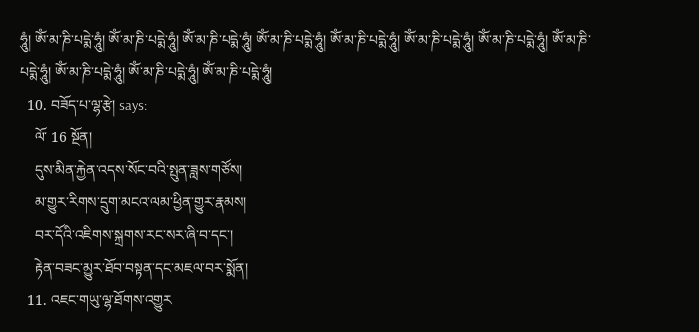ཧཱུཾ། ཨོཾ་མ་ཎི་པདྨེ་ཧཱུཾ། ཨོཾ་མ་ཎི་པདྨེ་ཧཱུཾ། ཨོཾ་མ་ཎི་པདྨེ་ཧཱུཾ། ཨོཾ་མ་ཎི་པདྨེ་ཧཱུཾ། ཨོཾ་མ་ཎི་པདྨེ་ཧཱུཾ། ཨོཾ་མ་ཎི་པདྨེ་ཧཱུཾ། ཨོཾ་མ་ཎི་པདྨེ་ཧཱུཾ། ཨོཾ་མ་ཎི་པདྨེ་ཧཱུཾ། ཨོཾ་མ་ཎི་པདྨེ་ཧཱུཾ། ཨོཾ་མ་ཎི་པདྨེ་ཧཱུཾ། ཨོཾ་མ་ཎི་པདྨེ་ཧཱུཾ།
  10. བཟོད་པ་ལྷ་རྩེ། says:
    ལོ་ 16 སྔོན།
    དུས་མིན་རྐྱེན་འདས་སོང་བའི་སྤུན་ཟླས་གཙོས།
    མ་གྱུར་རིགས་དྲུག་མངའ་ལམ་ཕྱིན་གྱུར་རྣམས།
    བར་དོའི་འཇིགས་སྐྲགས་རང་སར་ཞི་བ་དང་།
    རྟེན་བཟང་མྱུར་ཐོབ་བསྟན་དང་མཇལ་བར་སྨོན།
  11. འཇང་གཡུ་ལྷ་ཐོགས་འགྱུར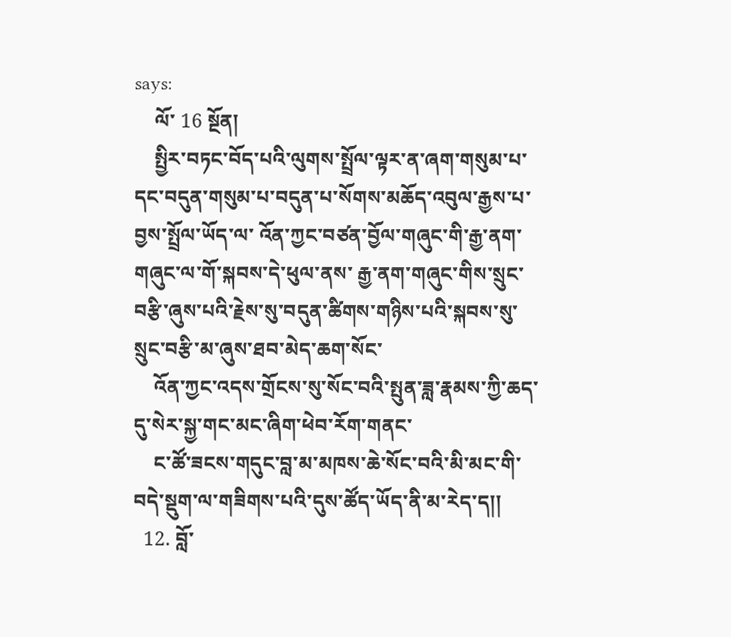says:
    ལོ་ 16 སྔོན།
    སྤྱིར་བཏང་བོད་པའི་ལུགས་སྤྲོལ་ལྟར་ན་ཞག་གསུམ་པ་དང་བདུན་གསུམ་པ་བདུན་པ་སོགས་མཆོད་འབུལ་རྒྱས་པ་བྱས་སྤྲོལ་ཡོད་ལ་ འོན་ཀྱང་བཙན་བྱོལ་གཞུང་གི་རྒྱ་ནག་གཞུང་ལ་གོ་སྐབས་དེ་ཕུལ་ནས་ རྒྱ་ནག་གཞུང་གིས་སྲུང་བརྩི་ཞུས་པའི་རྗེས་སུ་བདུན་ཚིགས་གཉིས་པའི་སྐབས་སུ་སྲུང་བརྩི་མ་ཞུས་ཐབ་མེད་ཆག་སོང་
    འོན་ཀྱང་འདས་གྲོངས་སུ་སོང་བའི་སྤུན་ཟླ་རྣམས་ཀྱི་ཆད་དུ་སེར་སྐྱ་གང་མང་ཞིག་ཕེབ་རོག་གནང་
    ང་ཚོ་ཟངས་གདུང་བླ་མ་མཁས་ཆེ་སོང་བའི་མི་མང་གི་བདེ་སྡུག་ལ་གཟིགས་པའི་དུས་ཚོད་ཡོད་ནི་མ་རེད་ད།།
  12. བློ་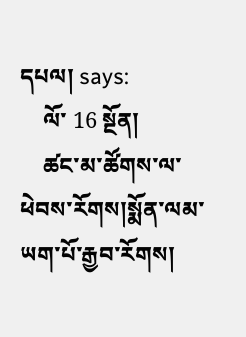དཔལ། says:
    ལོ་ 16 སྔོན།
    ཚང་མ་ཚོགས་ལ་ཕེབས་རོགས།སྨོན་ལམ་ཡག་པོ་རྒྱབ་རོགས།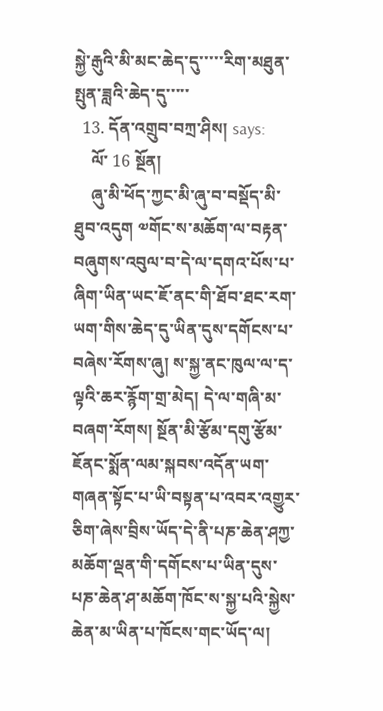སྐྱེ་རྒུའི་མི་མང་ཆེད་དུ་་་་་རིག་མཐུན་སྤུན་ཟླའི་ཆེད་དུ་་་་་
  13. དོན་འགྲུབ་བཀྲ་ཤིས། says:
    ལོ་ 16 སྔོན།
    ཞུ་མི་ཕོད་ཀྱང་མི་ཞུ་བ་བསྡོད་མི་ཐུབ་འདུག ༧གོང་ས་མཆོག་ལ་བརྟན་བཞུགས་འབུལ་བ་དེ་ལ་དགའ་པོས་པ་ཞིག་ཡིན་ཡང་ཇོ་ནང་གི་ཐོབ་ཐང་རག་ཡག་གིས་ཆེད་དུ་ཡིན་དུས་དགོངས་པ་བཞེས་རོགས་ཞུ། ས་སྐྱ་ནང་ཁུལ་ལ་ད་ལྟའི་ཆར་རྙོག་གྲ་མེད། དེ་ལ་གཞི་མ་བཞག་རོགས། སྔོན་མི་རྩོམ་དགུ་རྩོམ་ཇོནང་སྨོན་ལམ་སྐབས་འདོན་ཡག་གཞན་སྟོང་པ་ཡི་བསྟན་པ་འབར་འགྱུར་ཅིག་ཞེས་བྲིས་ཡོད་དེ་ནི་པཎ་ཆེན་ཤཀྱ་མཆོག་ལྡན་གི་དགོངས་པ་ཡིན་དུས་པཎ་ཆེན་ཤ་མཆོག་ཁོང་ས་སྐྱ་པའི་སྐྱེས་ཆེན་མ་ཡིན་པ་ཁོངས་གང་ཡོད་ལ།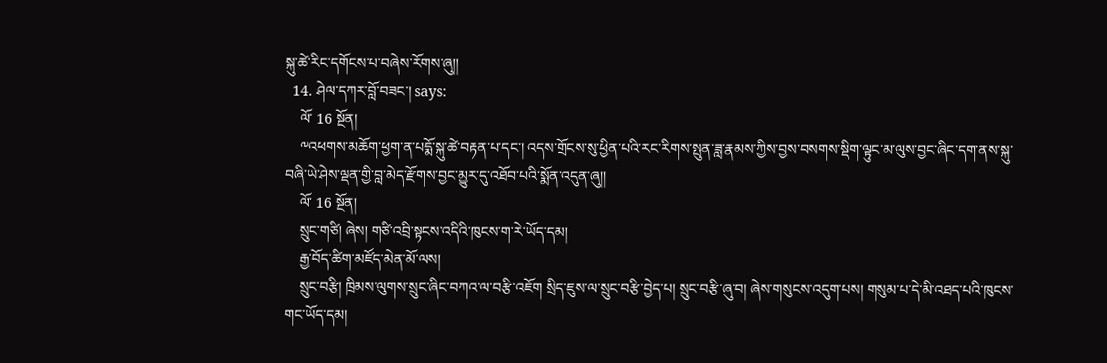སྐུ་ཚེ་རིང་དགོངས་པ་བཞེས་རོགས་ཞུ།།
  14. ཤེལ་དཀར་བློ་བཟང་། says:
    ལོ་ 16 སྔོན།
    ༸འཕགས་མཆོག་ཕྱག་ན་པདྨོ་སྐུ་ཚེ་བརྟན་པ་དང་། འདས་གྲོངས་སུ་ཕྱིན་པའི་རང་རིགས་སྤུན་ཟླ་རྣམས་ཀྱིས་བྱས་བསགས་སྡིག་ལྟུང་མ་ལུས་བྱང་ཞིང་དག་ནས་སྐུ་བཞི་ཡེ་ཤེས་ལྡན་གྱི་བླ་མེད་རྫོགས་བྱང་མྱུར་དུ་འཐོབ་པའི་སྨོན་འདུན་ཞུ།།
    ལོ་ 16 སྔོན།
    སྲུང་གཙི། ཞེས། གཙི་འབྲི་སྟངས་འདིའི་ཁུངས་ག་རེ་ཡོད་དམ།
    རྒྱ་བོད་ཚིག་མཛོད་མེན་མོ་ལས།
    སྲུང་བརྩི། ཁྲིམས་ལུགས་སྲུང་ཞིང་བཀའ་ལ་བརྩི་འཇོག སྲིད་ཇུས་ལ་སྲུང་བརྩི་བྱེད་པ། སྲུང་བརྩི་ཞུ་བ། ཞེས་གསུངས་འདུག་པས། གསུམ་པ་དེ་མི་འཐད་པའི་ཁུངས་གང་ཡོད་དམ།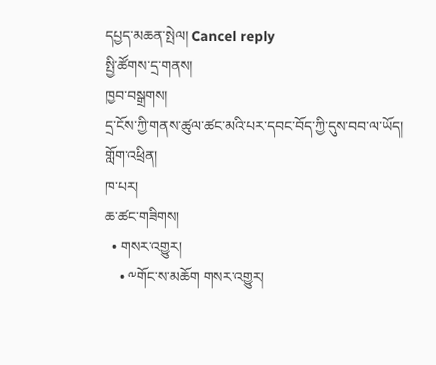དཔྱད་མཆན་སྤེལ། Cancel reply
སྤྱི་ཚོགས་དྲ་གནས།
ཁྱབ་བསྒྲགས།
དྲ་ངོས་ཀྱི་གནས་ཚུལ་ཚང་མའི་པར་དབང་བོད་ཀྱི་དུས་བབ་ལ་ཡོད།
གློག་འཕྲིན།
ཁ་པར།
ཆ་ཚང་གཟིགས།
  • གསར་འགྱུར།
    • ༸གོང་ས་མཆོག གསར་འགྱུར།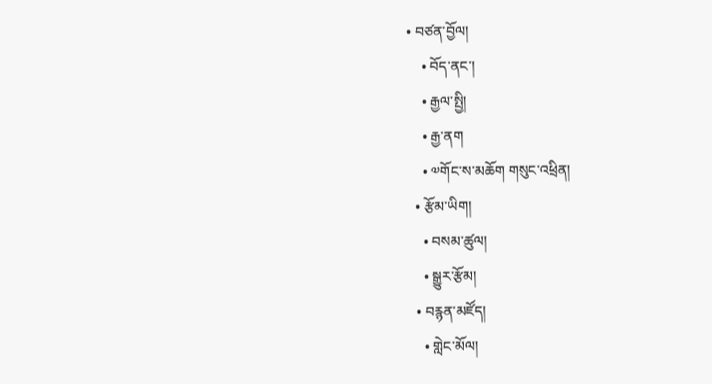• བཙན་བྱོལ།
    • བོད་ནང་།
    • རྒྱལ་སྤྱི།
    • རྒྱ་ནག
    • ༧གོང་ས་མཆོག གསུང་འཕྲིན།
  • རྩོམ་ཡིག།
    • བསམ་ཚུལ།
    • སྒྱུར་རྩོམ།
  • བརྙན་མཛོད།
    • གླེང་མོལ།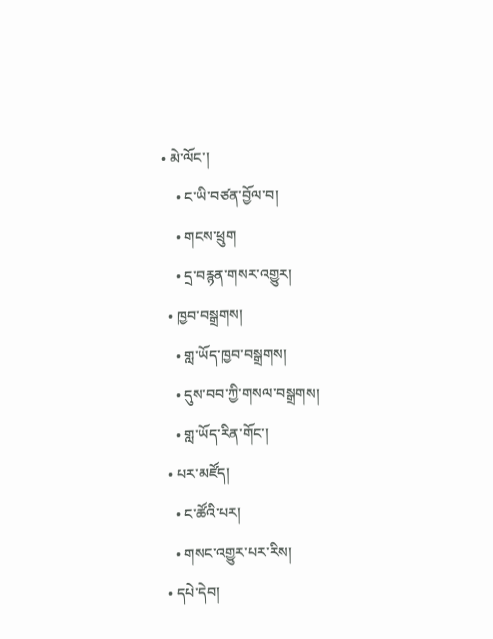• མེ་ལོང་།
    • ང་ཡི་བཙན་བྱོལ་བ།
    • གངས་ཕྲུག
    • དྲ་བརྙན་གསར་འགྱུར།
  • ཁྱབ་བསྒྲགས།
    • གླ་ཡོད་ཁྱབ་བསྒྲགས།
    • དུས་བབ་ཀྱི་གསལ་བསྒྲགས།
    • གླ་ཡོད་རིན་གོང་།
  • པར་མཛོད།
    • ང་ཚོའི་པར།
    • གསང་འགྱུར་པར་རིས།
  • དཔེ་དེབ།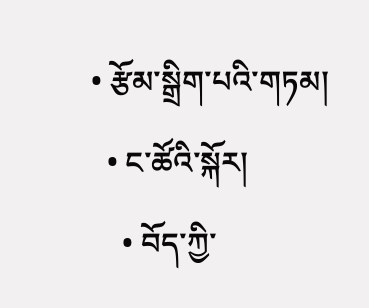• རྩོམ་སྒྲིག་པའི་གཏམ།
  • ང་ཚོའི་སྐོར།
    • བོད་ཀྱི་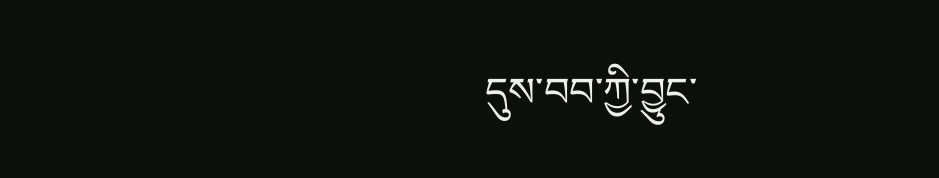དུས་བབ་ཀྱི་བྱུང་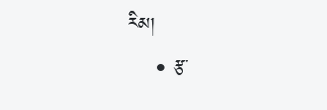རིམ།
    • རྩ་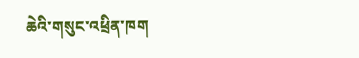ཆེའི་གསུང་འཕྲིན་ཁག